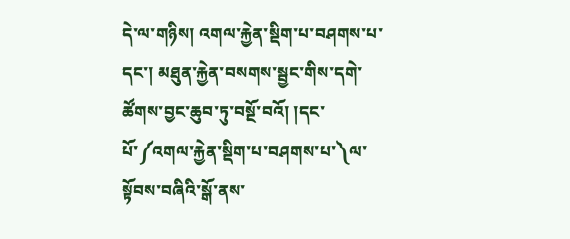དེ་ལ་གཉིས། འགལ་རྐྱེན་སྡིག་པ་བཤགས་པ་དང་། མཐུན་རྐྱེན་བསགས་སྦྱང་གིས་དགེ་ཚོགས་བྱང་ཆུབ་ཏུ་བསྔོ་བའོ། །དང་པོ་༼འགལ་རྐྱེན་སྡིག་པ་བཤགས་པ་༽ལ་སྟོབས་བཞིའི་སྒོ་ནས་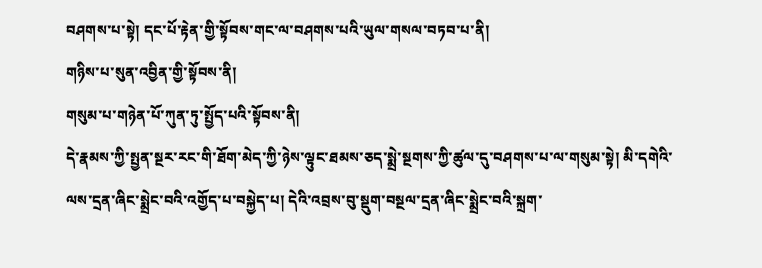བཤགས་པ་སྟེ། དང་པོ་རྟེན་གྱི་སྟོབས་གང་ལ་བཤགས་པའི་ཡུལ་གསལ་བཏབ་པ་ནི།
གཉིས་པ་སུན་འབྱིན་གྱི་སྟོབས་ནི།
གསུམ་པ་གཉེན་པོ་ཀུན་ཏུ་སྤྱོད་པའི་སྟོབས་ནི།
དེ་རྣམས་ཀྱི་སྤྱན་སྔར་རང་གི་ཐོག་མེད་ཀྱི་ཉེས་ལྟུང་ཐམས་ཅད་སྨྲེ་སྔགས་ཀྱི་ཚུལ་དུ་བཤགས་པ་ལ་གསུམ་སྟེ། མི་དགེའི་ལས་དྲན་ཞིང་སྨྲེང་བའི་འགྱོད་པ་བསྐྱེད་པ། དེའི་འབྲས་བུ་སྡུག་བསྔལ་དྲན་ཞིང་སྨྲེང་བའི་སྐྲག་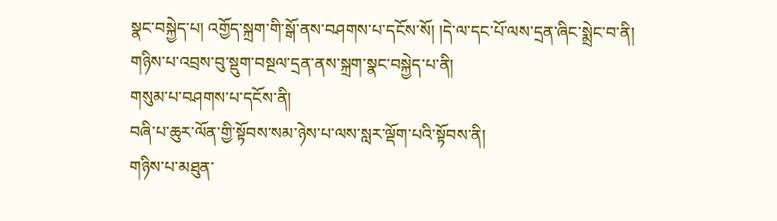སྣང་བསྐྱེད་པ། འགྱོད་སྐྲག་གི་སྒོ་ནས་བཤགས་པ་དངོས་སོ། །དེ་ལ་དང་པོ་ལས་དྲན་ཞིང་སྨྲེང་བ་ནི།
གཉིས་པ་འབྲས་བུ་སྡུག་བསྔལ་དྲན་ནས་སྐྲག་སྣང་བསྐྱེད་པ་ནི།
གསུམ་པ་བཤགས་པ་དངོས་ནི།
བཞི་པ་ཆུར་ལོན་གྱི་སྟོབས་སམ་ཉེས་པ་ལས་སླར་ལྡོག་པའི་སྟོབས་ནི།
གཉིས་པ་མཐུན་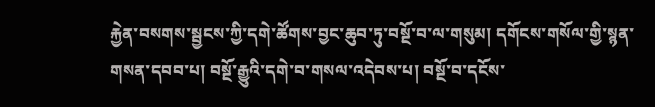རྐྱེན་བསགས་སྦྱངས་ཀྱི་དགེ་ཚོགས་བྱང་ཆུབ་ཏུ་བསྔོ་བ་ལ་གསུམ། དགོངས་གསོལ་གྱི་སྙན་གསན་དབབ་པ། བསྔོ་རྒྱུའི་དགེ་བ་གསལ་འདེབས་པ། བསྔོ་བ་དངོས་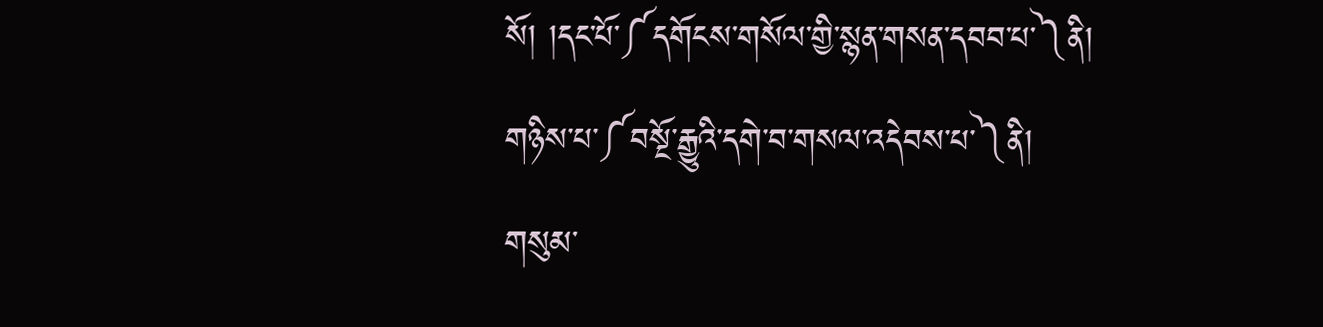སོ། །དང་པོ་༼དགོངས་གསོལ་གྱི་སྙན་གསན་དབབ་པ་༽ནི།
གཉིས་པ་༼བསྔོ་རྒྱུའི་དགེ་བ་གསལ་འདེབས་པ་༽ནི།
གསུམ་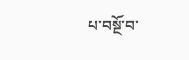པ་བསྔོ་བ་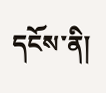དངོས་ནི།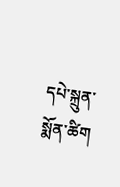དཔེ་སྐྲུན་སྨོན་ཚིག